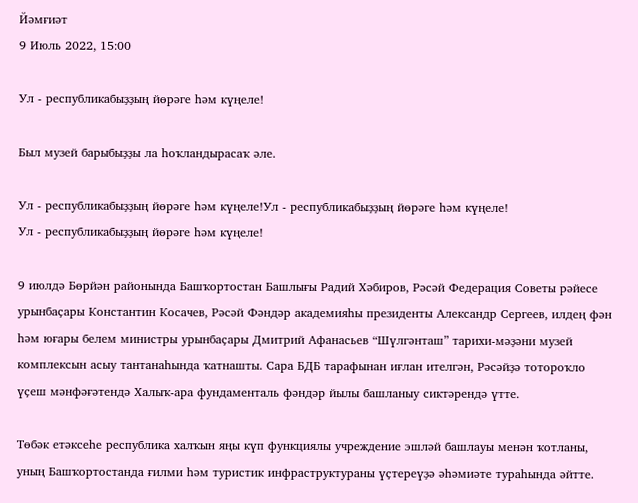Йәмғиәт
9 Июль 2022, 15:00

Ул - республикабыҙҙың йөрәге һәм күңеле!

Был музей барыбыҙҙы ла һоҡландырасаҡ әле.

Ул - республикабыҙҙың йөрәге һәм күңеле!Ул - республикабыҙҙың йөрәге һәм күңеле!
Ул - республикабыҙҙың йөрәге һәм күңеле!

9 июлдә Бөрйән районында Башҡортостан Башлығы Радий Хәбиров, Рәсәй Федерация Советы рәйесе урынбаҫары Константин Косачев, Рәсәй Фәндәр академияһы президенты Александр Сергеев, илдең фән һәм юғары белем министры урынбаҫары Дмитрий Афанасьев “Шүлгәнташ” тарихи-мәҙәни музей комплексын асыу тантанаһында ҡатнашты. Сара БДБ тарафынан иғлан ителгән, Рәсәйҙә тотороҡло үҫеш мәнфәғәтендә Халыҡ-ара фундаменталь фәндәр йылы башланыу сиктәрендә үтте.

Төбәк етәксеһе республика халҡын яңы күп функциялы учреждение эшләй башлауы менән ҡотланы, уның Башҡортостанда ғилми һәм туристик инфраструктураны үҫтереүҙә әһәмиәте тураһында әйтте.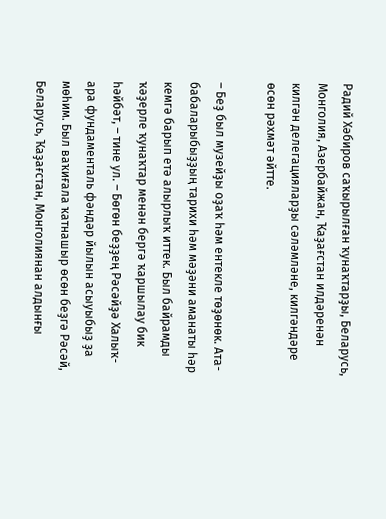Радий Хәбиров саҡырылған ҡунаҡтарҙы, Беларусь, Монголия, Азербайжан, Ҡаҙағстан илдәренән килгән делегацияларҙы сәләмләне, килгәндәре өсөн рәхмәт әйтте.

– Беҙ был музейҙы оҙаҡ һәм ентекле төҙөнөк. Ата-бабаларыбыҙҙың тарихи һәм мәҙәни аманаты һәр кемгә барып етә алырлыҡ иттек. Был байрамды ҡәҙерле ҡунаҡтар менән бергә ҡаршылау бик һәйбәт, – тине ул. – Бөгөн беҙҙең Рәсәйҙә Халыҡ-ара фундаменталь фәндәр йылын асыуыбыҙ ҙа мөһим. Был ваҡиғала ҡатнашыр өсөн беҙгә Рәсәй, Беларусь, Ҡаҙағстан, Монголиянан алдынғы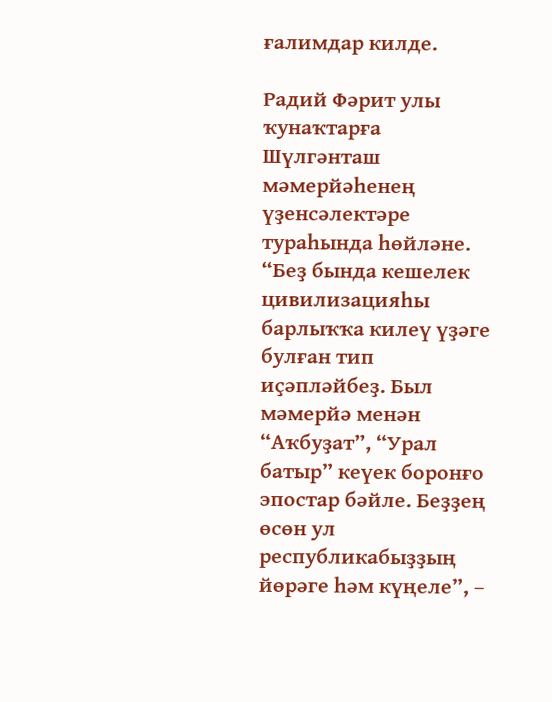ғалимдар килде.

Радий Фәрит улы ҡунаҡтарға Шүлгәнташ мәмерйәһенең үҙенсәлектәре тураһында һөйләне. “Беҙ бында кешелек цивилизацияһы барлыҡҡа килеү үҙәге булған тип иҫәпләйбеҙ. Был мәмерйә менән “Аҡбуҙат”, “Урал батыр” кеүек боронғо эпостар бәйле. Беҙҙең өсөн ул республикабыҙҙың йөрәге һәм күңеле”, –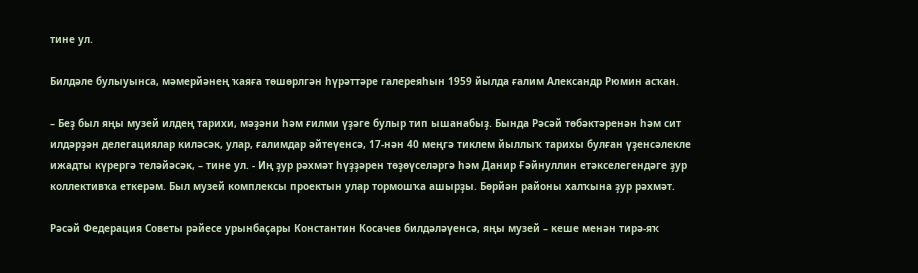тине ул.

Билдәле булыуынса, мәмерйәнең ҡаяға төшөрлгән һүрәттәре галереяһын 1959 йылда ғалим Александр Рюмин асҡан.

– Беҙ был яңы музей илдең тарихи, мәҙәни һәм ғилми үҙәге булыр тип ышанабыҙ. Бында Рәсәй төбәктәренән һәм сит илдәрҙән делегациялар киләсәк, улар, ғалимдар әйтеүенсә, 17-нән 40 меңгә тиклем йыллыҡ тарихы булған үҙенсәлекле ижадты күрергә теләйәсәк, – тине ул. - Иң ҙур рәхмәт һүҙҙәрен төҙөүселәргә һәм Данир Ғәйнуллин етәкселегендәге ҙур коллективҡа еткерәм. Был музей комплексы проектын улар тормошҡа ашырҙы. Бөрйән районы халҡына ҙур рәхмәт.

Рәсәй Федерация Советы рәйесе урынбаҫары Константин Косачев билдәләүенсә, яңы музей – кеше менән тирә-яҡ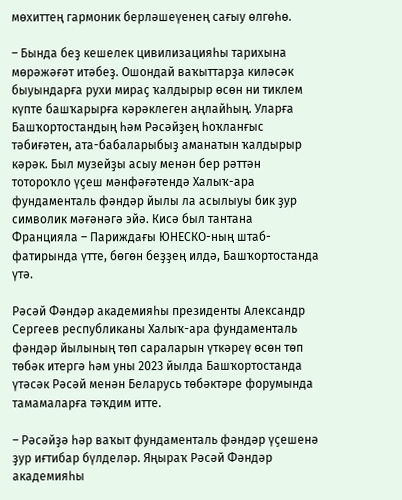мөхиттең гармоник берләшеүенең сағыу өлгөһө.

– Бында беҙ кешелек цивилизацияһы тарихына мөрәжәғәт итәбеҙ. Ошондай ваҡыттарҙа киләсәк быуындарға рухи мираҫ ҡалдырыр өсөн ни тиклем күпте башҡарырға кәрәклеген аңлайһың. Уларға Башҡортостандың һәм Рәсәйҙең һоҡланғыс тәбиғәтен, ата-бабаларыбыҙ аманатын ҡалдырыр кәрәк. Был музейҙы асыу менән бер рәттән тотороҡло үҫеш мәнфәғәтендә Халыҡ-ара фундаменталь фәндәр йылы ла асылыуы бик ҙур символик мәғәнәгә эйә. Кисә был тантана Францияла – Париждағы ЮНЕСКО-ның штаб-фатирында үтте, бөгөн беҙҙең илдә, Башҡортостанда үтә.

Рәсәй Фәндәр академияһы президенты Александр Сергеев республиканы Халыҡ-ара фундаменталь фәндәр йылының төп сараларын үткәреү өсөн төп төбәк итергә һәм уны 2023 йылда Башҡортостанда үтәсәк Рәсәй менән Беларусь төбәктәре форумында тамамаларға тәҡдим итте.

– Рәсәйҙә һәр ваҡыт фундаменталь фәндәр үҫешенә ҙур иғтибар бүлделәр. Яңыраҡ Рәсәй Фәндәр академияһы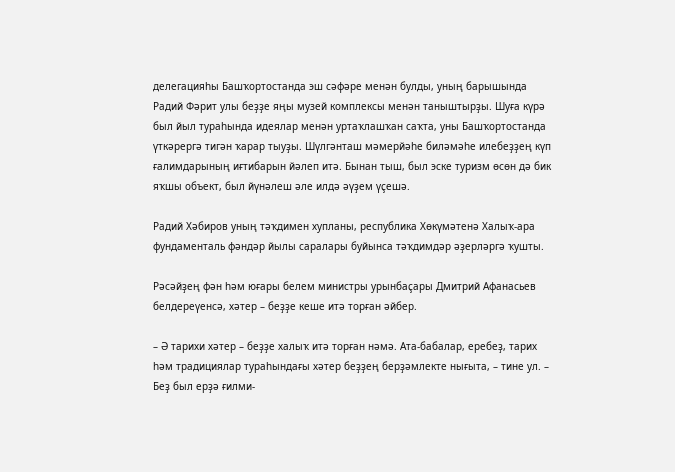делегацияһы Башҡортостанда эш сәфәре менән булды, уның барышында Радий Фәрит улы беҙҙе яңы музей комплексы менән таныштырҙы. Шуға күрә был йыл тураһында идеялар менән уртаҡлашҡан саҡта, уны Башҡортостанда үткәрергә тигән ҡарар тыуҙы. Шүлгәнташ мәмерйәһе биләмәһе илебеҙҙең күп ғалимдарының иғтибарын йәлеп итә. Бынан тыш, был эске туризм өсөн дә бик яҡшы объект, был йүнәлеш әле илдә әүҙем үҫешә.

Радий Хәбиров уның тәҡдимен хупланы, республика Хөкүмәтенә Халыҡ-ара фундаменталь фәндәр йылы саралары буйынса тәҡдимдәр әҙерләргә ҡушты.

Рәсәйҙең фән һәм юғары белем министры урынбаҫары Дмитрий Афанасьев белдереүенсә, хәтер – беҙҙе кеше итә торған әйбер.

– Ә тарихи хәтер – беҙҙе халыҡ итә торған нәмә. Ата-бабалар, еребеҙ, тарих һәм традициялар тураһындағы хәтер беҙҙең берҙәмлекте нығыта, – тине ул. – Беҙ был ерҙә ғилми-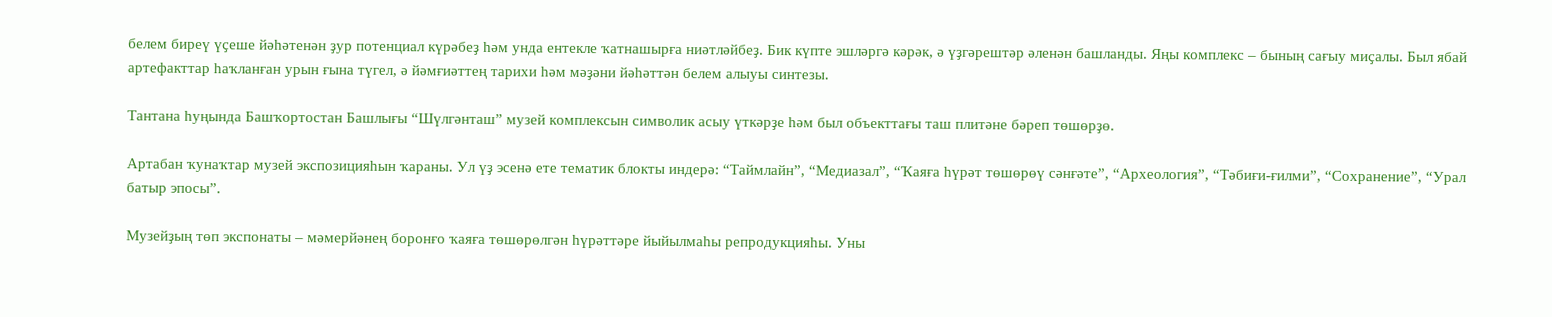белем биреү үҫеше йәһәтенән ҙур потенциал күрәбеҙ һәм унда ентекле ҡатнашырға ниәтләйбеҙ. Бик күпте эшләргә кәрәк, ә үҙгәрештәр әленән башланды. Яңы комплекс – бының сағыу миҫалы. Был ябай артефакттар һаҡланған урын ғына түгел, ә йәмғиәттең тарихи һәм мәҙәни йәһәттән белем алыуы синтезы.

Тантана һуңында Башҡортостан Башлығы “Шүлгәнташ” музей комплексын символик асыу үткәрҙе һәм был объекттағы таш плитәне бәреп төшөрҙө.

Артабан ҡунаҡтар музей экспозицияһын ҡараны. Ул үҙ эсенә ете тематик блокты индерә: “Таймлайн”, “Медиазал”, “Ҡаяға һүрәт төшөрөү сәнғәте”, “Археология”, “Тәбиғи-ғилми”, “Сохранение”, “Урал батыр эпосы”.

Музейҙың төп экспонаты – мәмерйәнең боронғо ҡаяға төшөрөлгән һүрәттәре йыйылмаһы репродукцияһы. Уны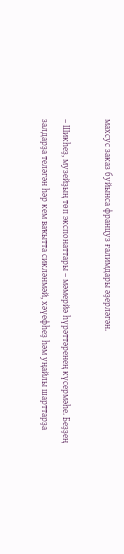махсус заказ буйынса француз ғалимдары әҙерләгән.

– Шикһеҙ, музейҙың төп экспонаттары – мәмерйә һүрәттәренең күсермәһе. Беҙҙең залдарҙа теләгән һәр кем ваҡытта сикләнмәй, хәүефһеҙ һәм уңайлы шарттарҙа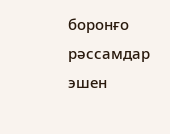боронғо рәссамдар эшен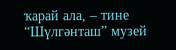ҡарай ала, – тине “Шүлгәнташ” музей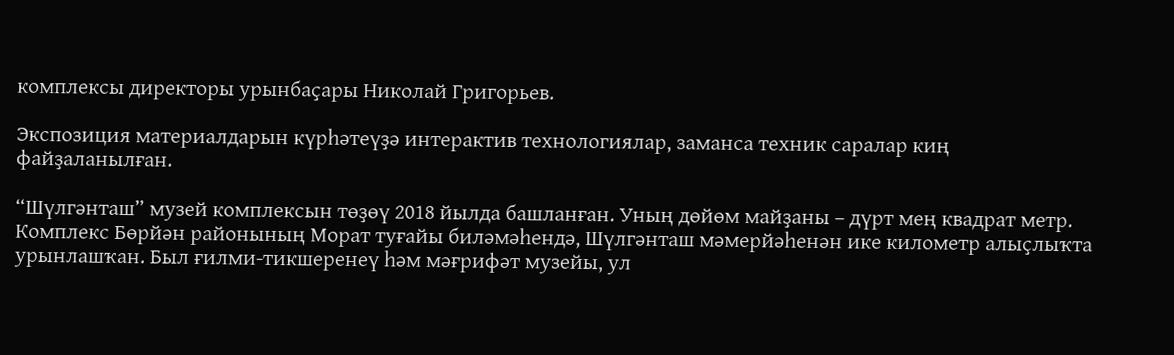комплексы директоры урынбаҫары Николай Григорьев.

Экспозиция материалдарын күрһәтеүҙә интерактив технологиялар, заманса техник саралар киң файҙаланылған.

“Шүлгәнташ” музей комплексын төҙөү 2018 йылда башланған. Уның дөйөм майҙаны – дүрт мең квадрат метр. Комплекс Бөрйән районының Морат туғайы биләмәһендә, Шүлгәнташ мәмерйәһенән ике километр алыҫлыҡта урынлашҡан. Был ғилми-тикшеренеү һәм мәғрифәт музейы, ул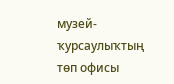музей-ҡурсаулыҡтың төп офисы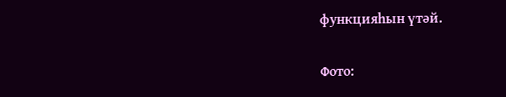функцияһын үтәй.

Фото: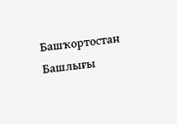Башҡортостан Башлығы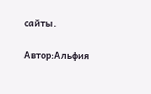сайты.

Автор:Альфия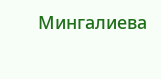Мингалиева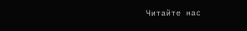Читайте нас